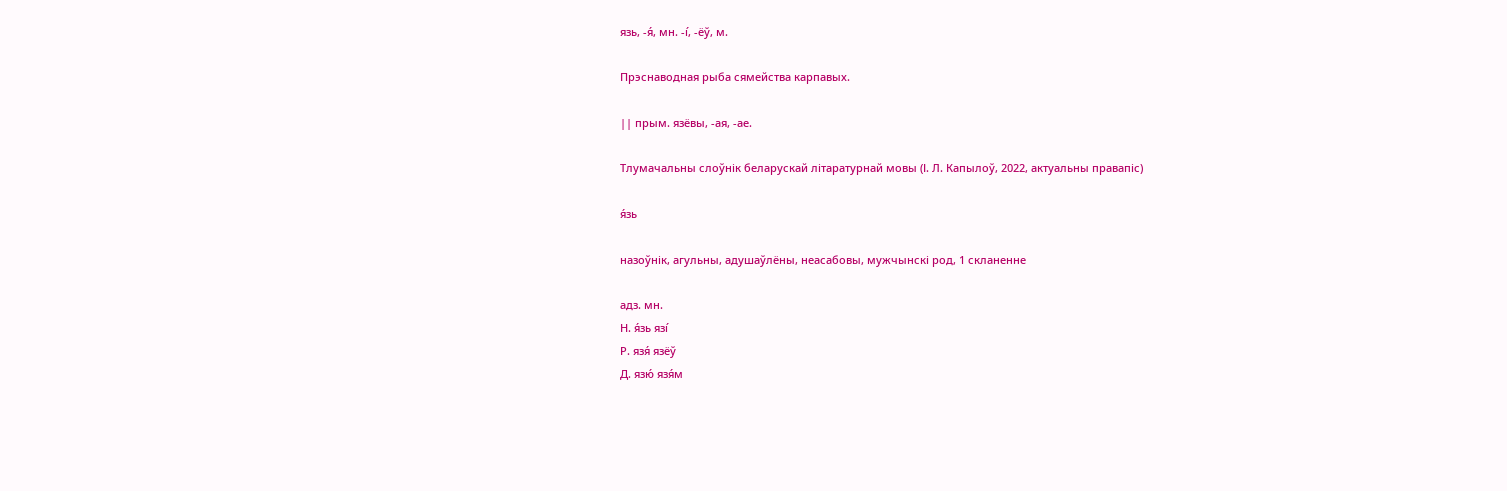язь, -я́, мн. -і́, -ёў, м.

Прэснаводная рыба сямейства карпавых.

|| прым. язёвы, -ая, -ае.

Тлумачальны слоўнік беларускай літаратурнай мовы (І. Л. Капылоў, 2022, актуальны правапіс)

я́зь

назоўнік, агульны, адушаўлёны, неасабовы, мужчынскі род, 1 скланенне

адз. мн.
Н. я́зь язі́
Р. язя́ язёў
Д. язю́ язя́м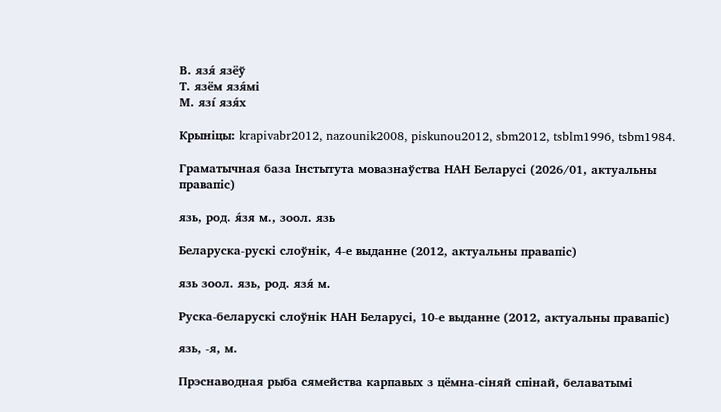В. язя́ язёў
Т. язём язя́мі
М. язі́ язя́х

Крыніцы: krapivabr2012, nazounik2008, piskunou2012, sbm2012, tsblm1996, tsbm1984.

Граматычная база Інстытута мовазнаўства НАН Беларусі (2026/01, актуальны правапіс)

язь, род. я́зя м., зоол. язь

Беларуска-рускі слоўнік, 4-е выданне (2012, актуальны правапіс)

язь зоол. язь, род. язя́ м.

Руска-беларускі слоўнік НАН Беларусі, 10-е выданне (2012, актуальны правапіс)

язь, ‑я, м.

Прэснаводная рыба сямейства карпавых з цёмна-сіняй спінай, белаватымі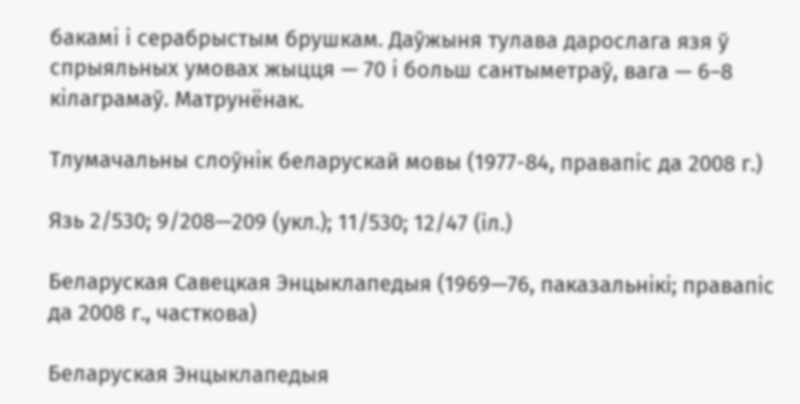бакамі і серабрыстым брушкам. Даўжыня тулава дарослага язя ў спрыяльных умовах жыцця — 70 і больш сантыметраў, вага — 6–8 кілаграмаў. Матрунёнак.

Тлумачальны слоўнік беларускай мовы (1977-84, правапіс да 2008 г.)

Язь 2/530; 9/208—209 (укл.); 11/530; 12/47 (іл.)

Беларуская Савецкая Энцыклапедыя (1969—76, паказальнікі; правапіс да 2008 г., часткова)

Беларуская Энцыклапедыя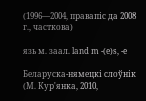(1996—2004, правапіс да 2008 г., часткова)

язь м. заал. land m -(e)s, -e

Беларуска-нямецкі слоўнік (М. Кур'янка, 2010,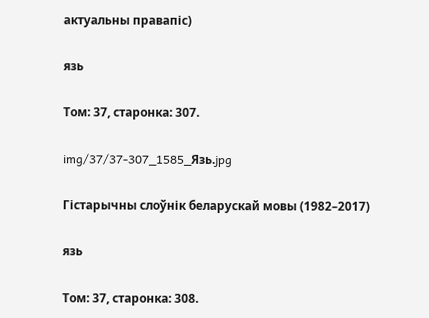актуальны правапіс)

язь

Том: 37, старонка: 307.

img/37/37-307_1585_Язь.jpg

Гістарычны слоўнік беларускай мовы (1982–2017)

язь

Том: 37, старонка: 308.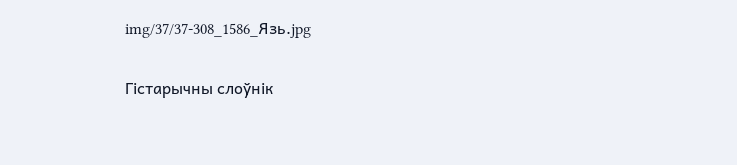img/37/37-308_1586_Язь.jpg

Гістарычны слоўнік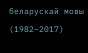беларускай мовы (1982–2017)